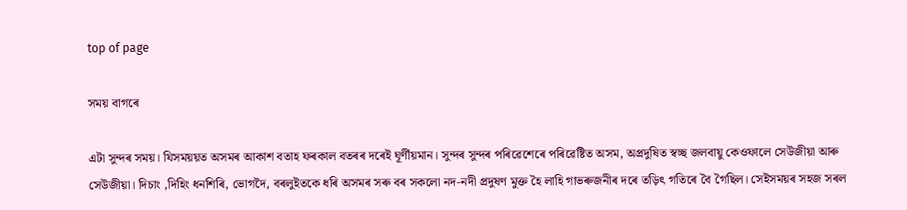top of page

সময় বাগৰে

এটা সুন্দৰ সময়। যিসময়য়ত অসমৰ আকাশ বতাহ ফৰকাল বতৰৰ দৰেই ঘূৰ্ণীয়মান। সুন্দৰ সুন্দৰ পৰিৱেশেৰে পৰিৱেষ্টিত অসম, অপ্ৰদুষিত স্বচ্ছ জলবায়ু কেওফালে সেউজীয়া আৰু সেউজীয়া। দিচাং ,দিহিং ধনশিৰি, ভোগদৈ, বৰলুইতকে ধৰি অসমৰ সৰু বৰ সকলো নদ-নদী প্ৰদুষণ মুক্ত হৈ লাহি গাভৰুজনীৰ দৰে তড়িৎ গতিৰে বৈ গৈছিল। সেইসময়ৰ সহজ সৰল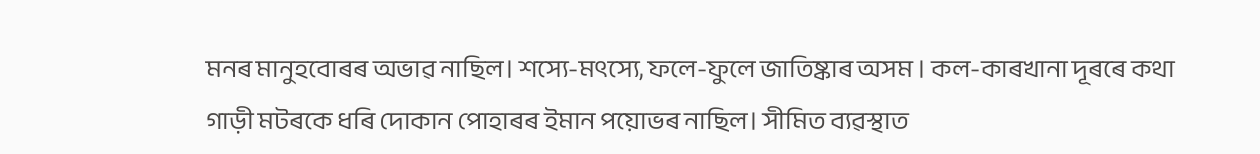মনৰ মানুহবোৰৰ অভাৱ নাছিল। শস্যে-মৎস্যে, ফলে-ফুলে জাতিষ্কাৰ অসম । কল-কাৰখানা দূৰৰে কথা গাড়ী মটৰকে ধৰি দোকান পোহাৰৰ ইমান পয়োভৰ নাছিল। সীমিত ব্যৱস্থাত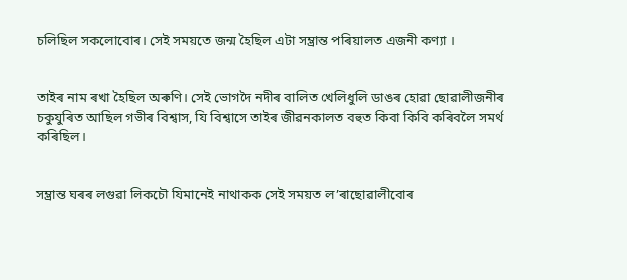চলিছিল সকলোবোৰ। সেই সময়তে জন্ম হৈছিল এটা সম্ভ্ৰান্ত পৰিয়ালত এজনী কণ্যা ।


তাইৰ নাম ৰখা হৈছিল অৰুণি। সেই ভোগদৈ নদীৰ বালিত খেলিধুলি ডাঙৰ হোৱা ছোৱালীজনীৰ চকুযুৰিত আছিল গভীৰ বিশ্বাস, যি বিশ্বাসে তাইৰ জীৱনকালত বহুত কিবা কিবি কৰিবলৈ সমৰ্থ কৰিছিল।


সম্ভ্ৰান্ত ঘৰৰ লগুৱা লিকচৌ যিমানেই নাথাকক সেই সময়ত ল’ৰাছোৱালীবোৰ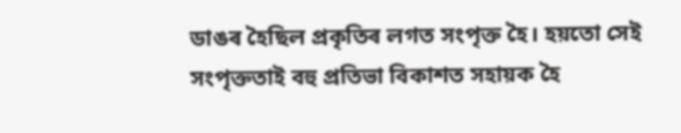ডাঙৰ হৈছিল প্ৰকৃতিৰ লগত সংপৃক্ত হৈ। হয়তো সেই সংপৃক্ততাই বহু প্ৰতিভা বিকাশত সহায়ক হৈ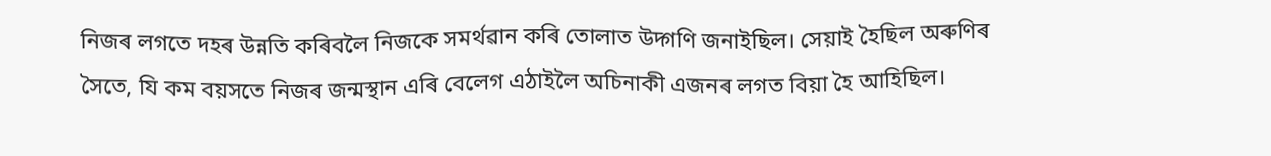নিজৰ লগতে দহৰ উন্নতি কৰিবলৈ নিজকে সমৰ্থৱান কৰি তোলাত উদ্গণি জনাইছিল। সেয়াই হৈছিল অৰুণিৰ সৈতে, যি কম বয়সতে নিজৰ জন্মস্থান এৰি বেলেগ এঠাইলৈ অচিনাকী এজনৰ লগত বিয়া হৈ আহিছিল।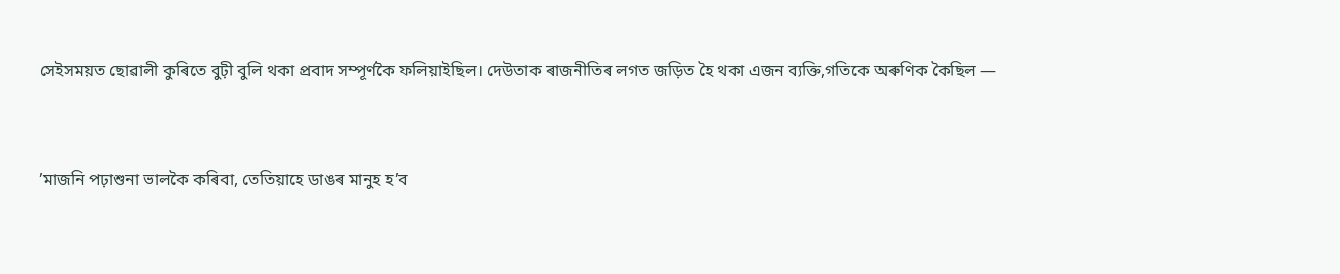সেইসময়ত ছোৱালী কুৰিতে বুঢ়ী বুলি থকা প্ৰবাদ সম্পূৰ্ণকৈ ফলিয়াইছিল। দেউতাক ৰাজনীতিৰ লগত জড়িত হৈ থকা এজন ব্যক্তি,গতিকে অৰুণিক কৈছিল —


’মাজনি পঢ়াশুনা ভালকৈ কৰিবা, তেতিয়াহে ডাঙৰ মানুহ হ’ব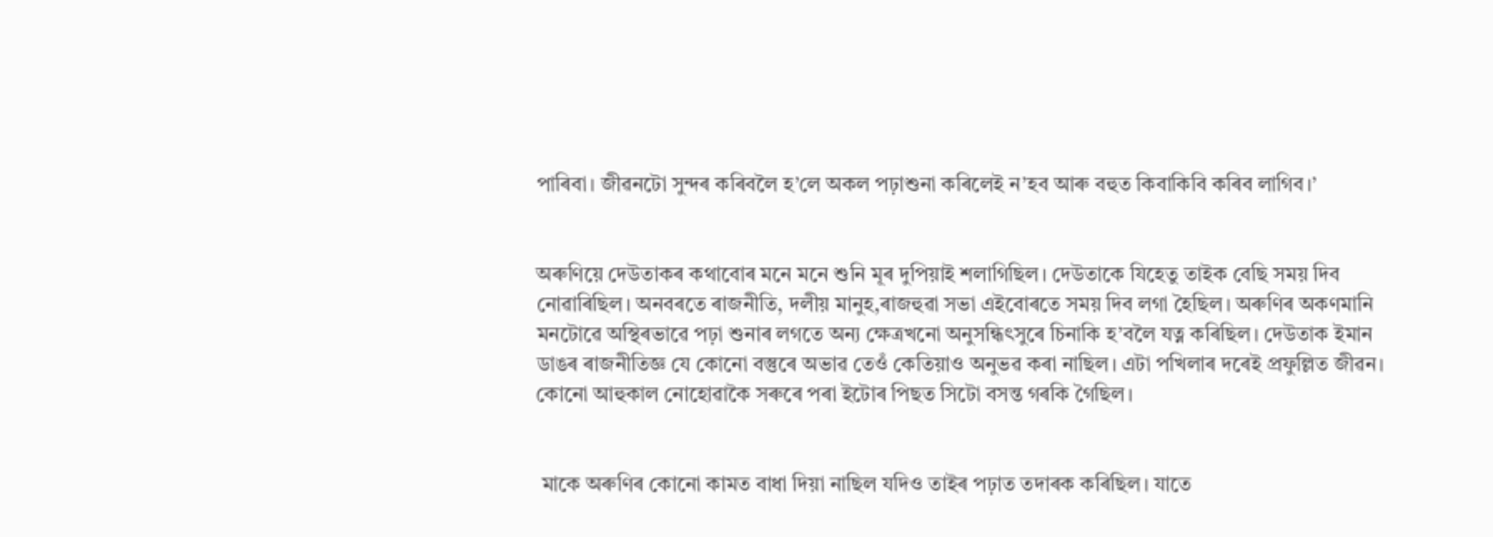পাৰিবা। জীৱনটো সুন্দৰ কৰিবলৈ হ’লে অকল পঢ়াশুনা কৰিলেই ন’হব আৰু বহুত কিবাকিবি কৰিব লাগিব।’


অৰুণিয়ে দেউতাকৰ কথাবোৰ মনে মনে শুনি মূৰ দুপিয়াই শলাগিছিল। দেউতাকে যিহেতু তাইক বেছি সময় দিব নোৱাৰিছিল। অনবৰতে ৰাজনীতি, দলীয় মানুহ,ৰাজহুৱা সভা এইবোৰতে সময় দিব লগা হৈছিল। অৰুণিৰ অকণমানি মনটোৱে অস্থিৰভাৱে পঢ়া শুনাৰ লগতে অন্য ক্ষেত্ৰখনো অনুসন্ধিৎসুৰে চিনাকি হ’বলৈ যত্ন কৰিছিল। দেউতাক ইমান ডাঙৰ ৰাজনীতিজ্ঞ যে কোনো বস্তুৰে অভাৱ তেওঁ কেতিয়াও অনুভৱ কৰা নাছিল। এটা পখিলাৰ দৰেই প্ৰফুল্লিত জীৱন। কোনো আহুকাল নোহোৱাকৈ সৰুৰে পৰা ইটোৰ পিছত সিটো বসন্ত গৰকি গৈছিল।


 মাকে অৰুণিৰ কোনো কামত বাধা দিয়া নাছিল যদিও তাইৰ পঢ়াত তদাৰক কৰিছিল। যাতে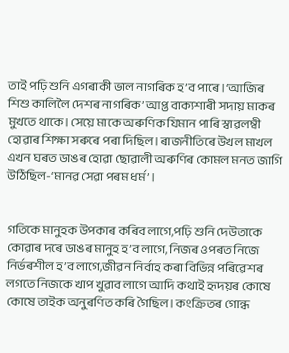তাই পঢ়ি শুনি এগৰাকী ভাল নাগৰিক হ’ব পাৰে।‘আজিৰ শিশু কালিলৈ দেশৰ নাগৰিক’ আপ্ত বাক্যশাৰী সদায় মাকৰ মুখতে থাকে। সেয়ে মাকে অৰুণিক যিমান পাৰি স্বাৱলম্বী হোৱাৰ শিক্ষা সৰুৰে পৰা দিছিল। ৰাজনীতিৰে উখল মাখল এখন ঘৰত ডাঙৰ হোৱা ছোৱালী অৰুণিৰ কোমল মনত জাগি উঠিছিল-‘মানৱ সেৱা পৰম ধৰ্ম’ ।


গতিকে মানুহক উপকাৰ কৰিব লাগে,পঢ়ি শুনি দেউতাকে কোৱাৰ দৰে ডাঙৰ মানুহ হ’ব লাগে, নিজৰ ওপৰত নিজে নিৰ্ভৰশীল হ’ব লাগে,জীৱন নিৰ্বাহ কৰা বিভিন্ন পৰিৱেশৰ লগতে নিজকে খাপ খুৱাব লাগে আদি কথাই হৃদয়ৰ কোষে কোষে তাইক অনুৰণিত কৰি গৈছিল। কংক্ৰিতৰ গোন্ধ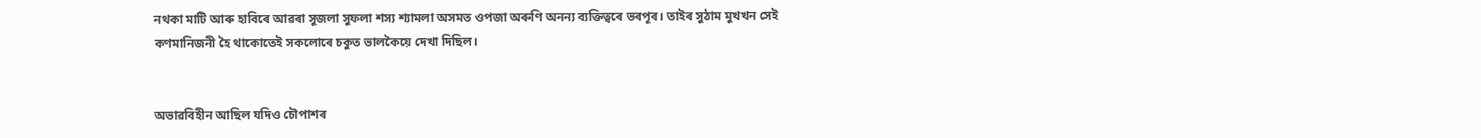নথকা মাটি আৰু হাবিৰে আৱৰা সুজলা সুফলা শস্য শ্যামলা অসমত ওপজা অৰুণি অনন্য ব্যক্তিত্বৰে ভৰপূৰ। তাইৰ সুঠাম মুখখন সেই কণমানিজনী হৈ থাকোতেই সকলোৰে চকুত ভালকৈয়ে দেখা দিছিল।


অভাৱবিহীন আছিল যদিও চৌপাশৰ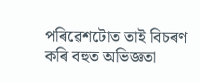পৰিৱেশটোত তাই বিচৰণ কৰি বহুত অভিজ্ঞতা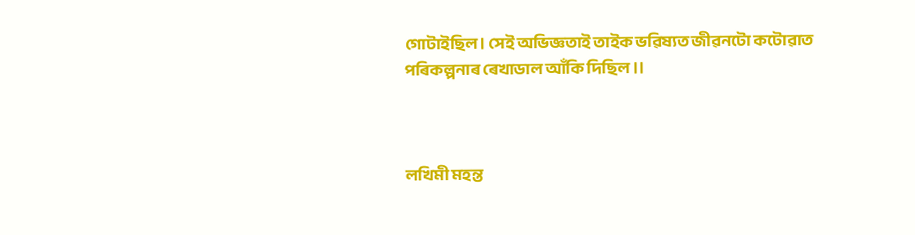গোটাইছিল। সেই অভিজ্ঞতাই তাইক ভৱিষ্যত জীৱনটো কটোৱাত পৰিকল্পনাৰ ৰেখাডাল আঁকি দিছিল ।।



লখিমী মহন্ত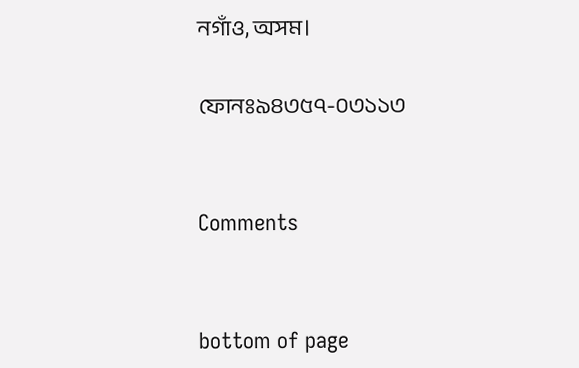নগাঁও, অসম।

ফোনঃ৯৪৩৫৭-০৩১১৩


Comments


bottom of page